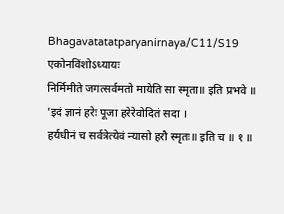Bhagavatatatparyanirnaya/C11/S19
एकोनविंशोऽध्यायः
निर्मिमीते जगत्सर्वमतो मायेति सा स्मृता॥ इति प्रभवे ॥ 'इदं ज्ञानं हरेः पूजा हरेरेवोदितं सदा ।
हर्यधीनं च सर्वत्रेत्येवं न्यासो हरौ स्मृतः॥ इति च ॥ १ ॥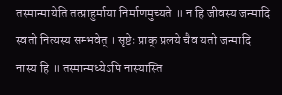तस्मान्मायेति तत्प्राहुर्माया निर्माणमुच्यते ॥ न हि जीवस्य जन्मादि स्वतो नित्यस्य सम्भवेत् । सृष्टेः प्राक् प्रलये चैव यतो जन्मादि नास्य हि ॥ तस्मान्मध्येऽपि नास्यास्ति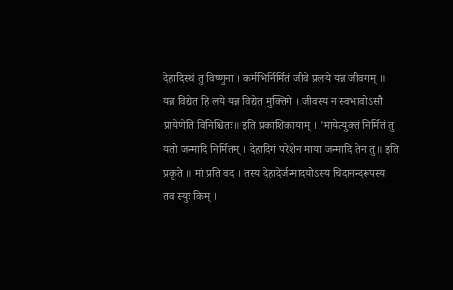देहादिस्थं तु विष्णुना । कर्मभिर्निर्मितं जीवे प्रलये यन्न जीवगम् ॥ यन्न विद्येत हि लये यन्न विद्येत मुक्तिगे । जीवस्य न स्वभावोऽसौ प्रायेणेति विनिश्चितः॥ इति प्रकाशिकायाम् । 'मायेत्युक्तं निर्मितं तु यतो जन्मादि निर्मितम् । देहादिगं परेशेन माया जन्मादि तेन तु॥ इति प्रकृते ॥ मां प्रति वद । तस्य देहादेर्जन्मादयोऽस्य चिदानन्दरूपस्य तव स्युः किम् ।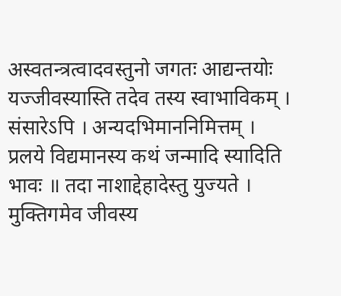अस्वतन्त्रत्वादवस्तुनो जगतः आद्यन्तयोः यज्जीवस्यास्ति तदेव तस्य स्वाभाविकम् । संसारेऽपि । अन्यदभिमाननिमित्तम् । प्रलये विद्यमानस्य कथं जन्मादि स्यादिति भावः ॥ तदा नाशाद्देहादेस्तु युज्यते । मुक्तिगमेव जीवस्य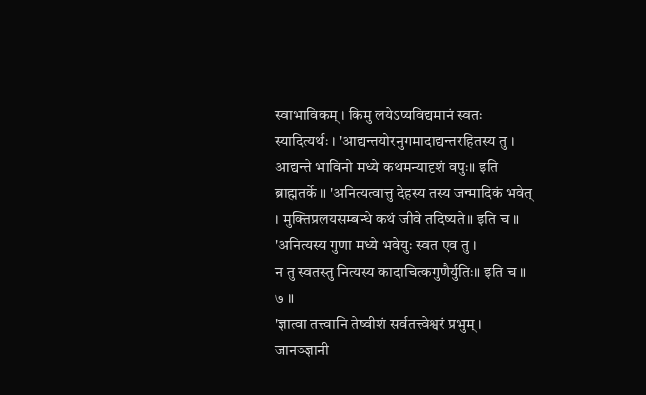स्वाभाविकम् । किमु लयेऽप्यविद्यमानं स्वतः स्यादित्यर्थः । 'आद्यन्तयोरनुगमादाद्यन्तरहितस्य तु । आद्यन्ते भाविनो मध्ये कथमन्यादृशं वपुः॥ इति ब्राह्मतर्के ॥ 'अनित्यत्वात्तु देहस्य तस्य जन्मादिकं भवेत् । मुक्तिप्रलयसम्बन्धे कथं जीवे तदिष्यते॥ इति च ॥ 'अनित्यस्य गुणा मध्ये भवेयुः स्वत एव तु ।
न तु स्वतस्तु नित्यस्य कादाचित्कगुणैर्युतिः॥ इति च ॥ ७ ॥
'ज्ञात्वा तत्त्वानि तेष्वीशं सर्वतत्त्वेश्वरं प्रभुम् । जानञ्ज्ञानी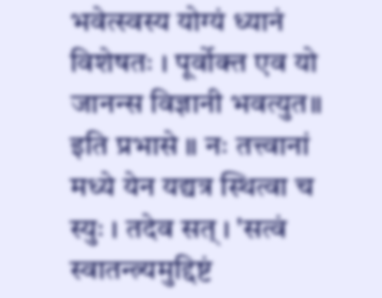भवेत्स्वस्य योग्यं ध्यानं विशेषतः । पूर्वोक्त एव यो जानन्स विज्ञानी भवत्युत॥ इति प्रभासे ॥ नः तत्त्वानां मध्ये येन यद्यत्र स्थित्वा च स्युः । तदेव सत् । 'सत्वं स्वातन्त्र्यमुद्दिष्टं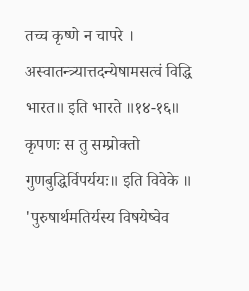तच्च कृष्णे न चापरे ।
अस्वातन्त्र्यात्तदन्येषामसत्वं विद्धि भारत॥ इति भारते ॥१४-१६॥
कृपणः स तु सम्प्रोक्तो गुणबुद्धिर्विपर्ययः॥ इति विवेके ॥ 'पुरुषार्थमतिर्यस्य विषयेष्वेव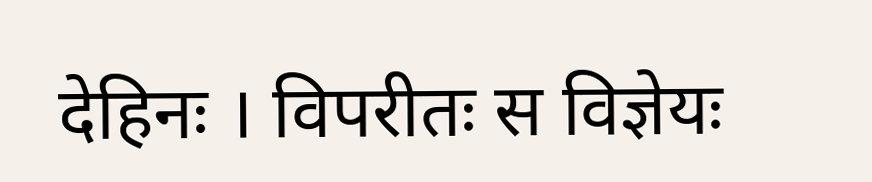देहिनः । विपरीतः स विज्ञेयः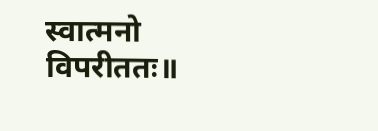स्वात्मनो विपरीततः॥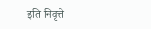इति निवृत्ते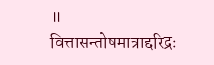॥
वित्तासन्तोषमात्राद्दरिद्रः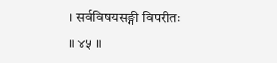। सर्वविषयसङ्गी विपरीतः ॥ ४५ ॥